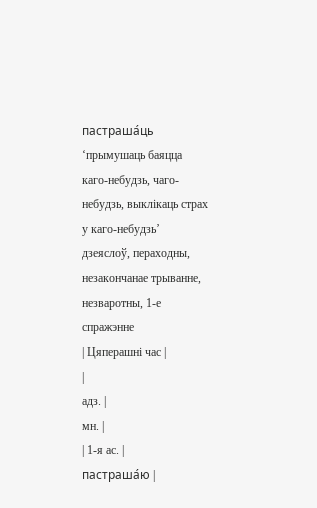пастраша́ць
‘прымушаць баяцца каго-небудзь, чаго-небудзь, выклікаць страх у каго-небудзь’
дзеяслоў, пераходны, незакончанае трыванне, незваротны, 1-е спражэнне
| Цяперашні час |
|
адз. |
мн. |
| 1-я ас. |
пастраша́ю |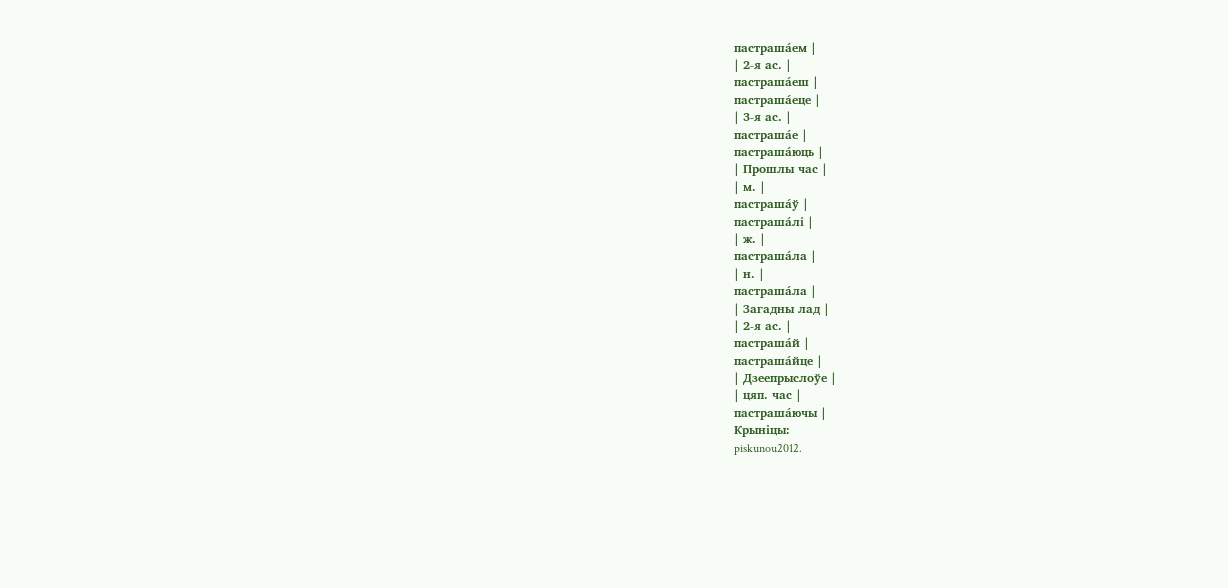пастраша́ем |
| 2-я ас. |
пастраша́еш |
пастраша́еце |
| 3-я ас. |
пастраша́е |
пастраша́юць |
| Прошлы час |
| м. |
пастраша́ў |
пастраша́лі |
| ж. |
пастраша́ла |
| н. |
пастраша́ла |
| Загадны лад |
| 2-я ас. |
пастраша́й |
пастраша́йце |
| Дзеепрыслоўе |
| цяп. час |
пастраша́ючы |
Крыніцы:
piskunou2012.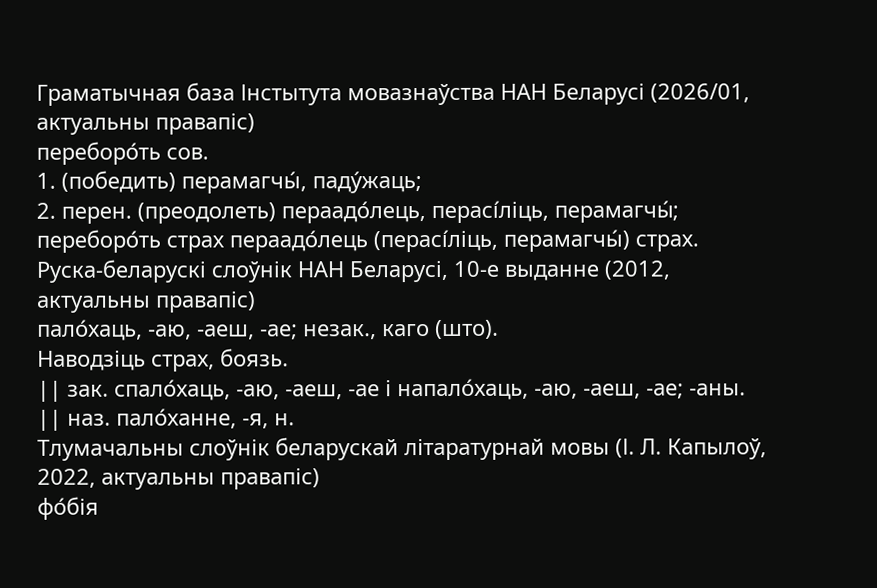Граматычная база Інстытута мовазнаўства НАН Беларусі (2026/01, актуальны правапіс)
переборо́ть сов.
1. (победить) перамагчы́, паду́жаць;
2. перен. (преодолеть) пераадо́лець, перасі́ліць, перамагчы́;
переборо́ть страх пераадо́лець (перасі́ліць, перамагчы́) страх.
Руска-беларускі слоўнік НАН Беларусі, 10-е выданне (2012, актуальны правапіс)
пало́хаць, -аю, -аеш, -ае; незак., каго (што).
Наводзіць страх, боязь.
|| зак. спало́хаць, -аю, -аеш, -ае і напало́хаць, -аю, -аеш, -ае; -аны.
|| наз. пало́ханне, -я, н.
Тлумачальны слоўнік беларускай літаратурнай мовы (І. Л. Капылоў, 2022, актуальны правапіс)
фо́бія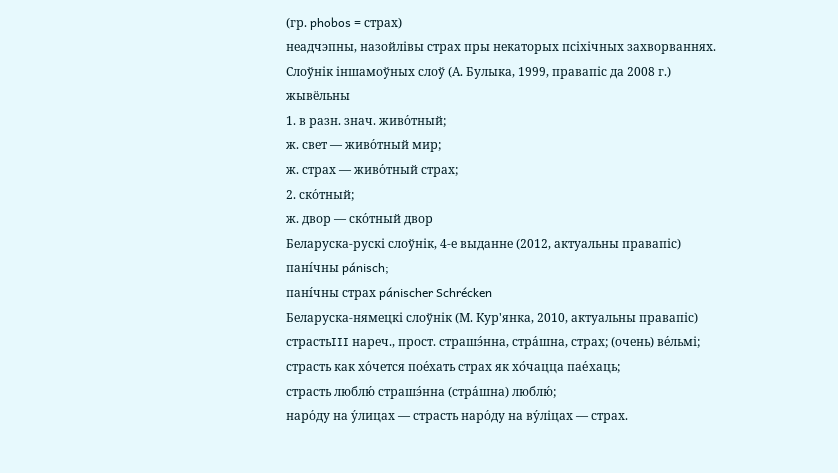(гр. phobos = страх)
неадчэпны, назойлівы страх пры некаторых псіхічных захворваннях.
Слоўнік іншамоўных слоў (А. Булыка, 1999, правапіс да 2008 г.)
жывёльны
1. в разн. знач. живо́тный;
ж. свет — живо́тный мир;
ж. страх — живо́тный страх;
2. ско́тный;
ж. двор — ско́тный двор
Беларуска-рускі слоўнік, 4-е выданне (2012, актуальны правапіс)
пані́чны pánisch;
пані́чны страх pánischer Schrécken
Беларуска-нямецкі слоўнік (М. Кур'янка, 2010, актуальны правапіс)
страстьIII нареч., прост. страшэ́нна, стра́шна, страх; (очень) ве́льмі;
страсть как хо́чется пое́хать страх як хо́чацца пае́хаць;
страсть люблю́ страшэ́нна (стра́шна) люблю́;
наро́ду на у́лицах — страсть наро́ду на ву́ліцах — страх.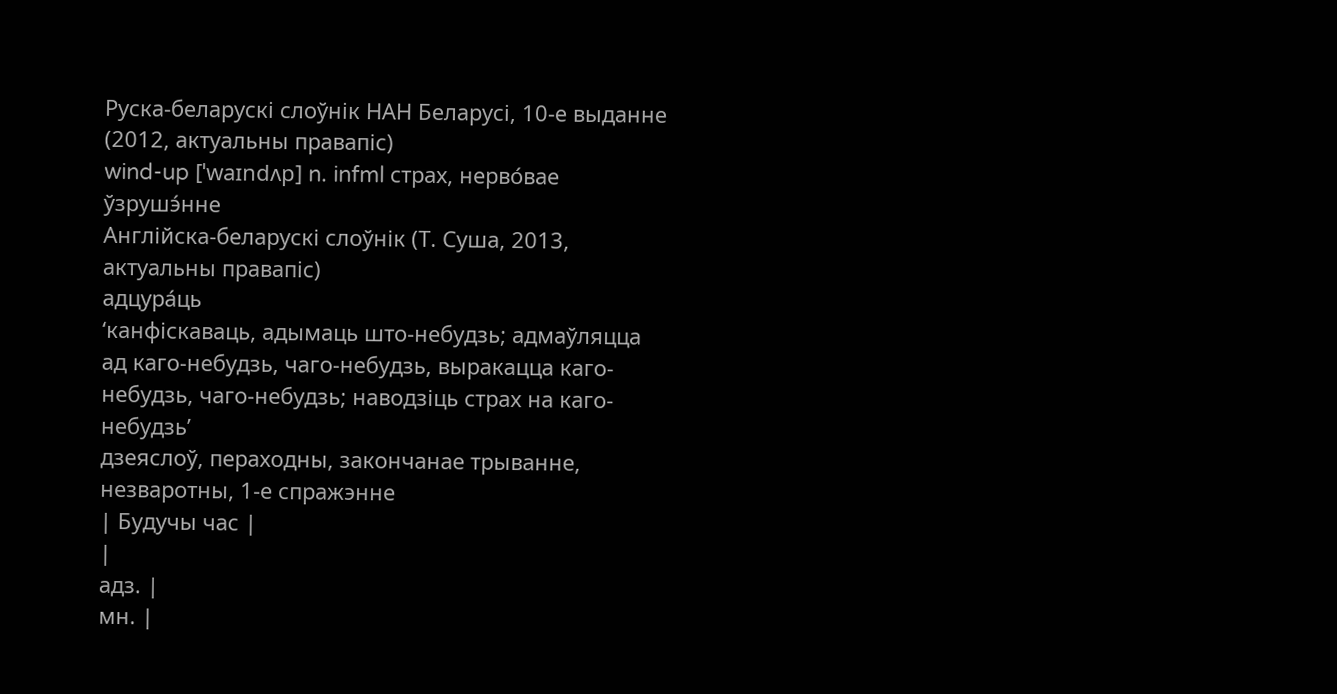Руска-беларускі слоўнік НАН Беларусі, 10-е выданне (2012, актуальны правапіс)
wind-up [ˈwaɪndʌp] n. infml страх, нерво́вае ўзрушэ́нне
Англійска-беларускі слоўнік (Т. Суша, 2013, актуальны правапіс)
адцура́ць
‘канфіскаваць, адымаць што-небудзь; адмаўляцца ад каго-небудзь, чаго-небудзь, выракацца каго-небудзь, чаго-небудзь; наводзіць страх на каго-небудзь’
дзеяслоў, пераходны, закончанае трыванне, незваротны, 1-е спражэнне
| Будучы час |
|
адз. |
мн. |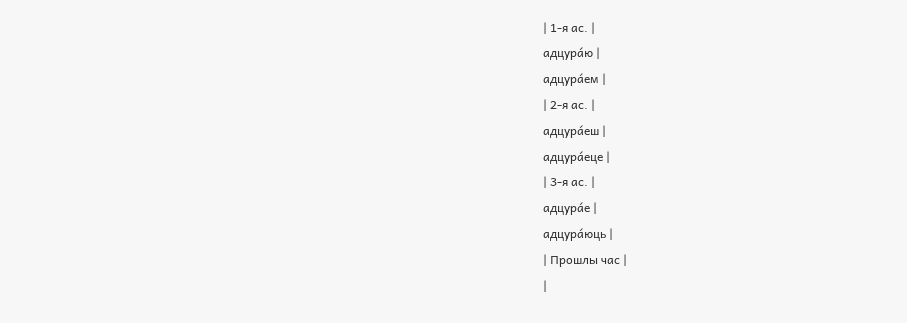| 1-я ас. |
адцура́ю |
адцура́ем |
| 2-я ас. |
адцура́еш |
адцура́еце |
| 3-я ас. |
адцура́е |
адцура́юць |
| Прошлы час |
|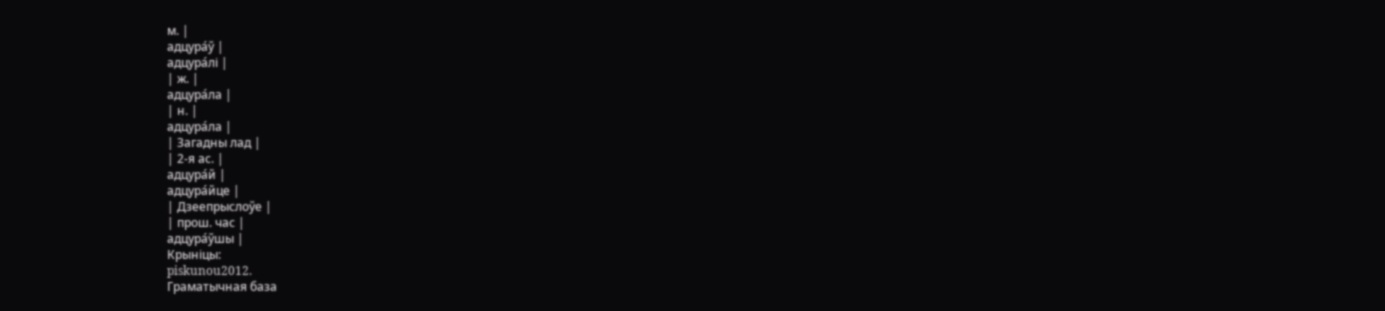м. |
адцура́ў |
адцура́лі |
| ж. |
адцура́ла |
| н. |
адцура́ла |
| Загадны лад |
| 2-я ас. |
адцура́й |
адцура́йце |
| Дзеепрыслоўе |
| прош. час |
адцура́ўшы |
Крыніцы:
piskunou2012.
Граматычная база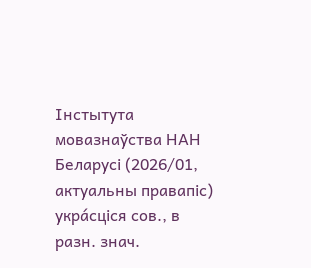Інстытута мовазнаўства НАН Беларусі (2026/01, актуальны правапіс)
укра́сціся сов., в разн. знач.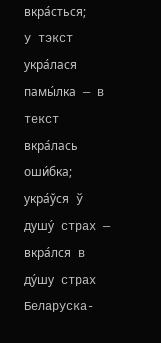вкра́сться;
у тэкст укра́лася памы́лка — в текст вкра́лась оши́бка;
укра́ўся ў душу́ страх — вкра́лся в ду́шу страх
Беларуска-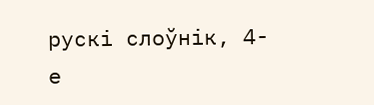рускі слоўнік, 4-е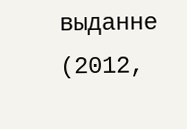выданне (2012,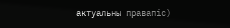актуальны правапіс)